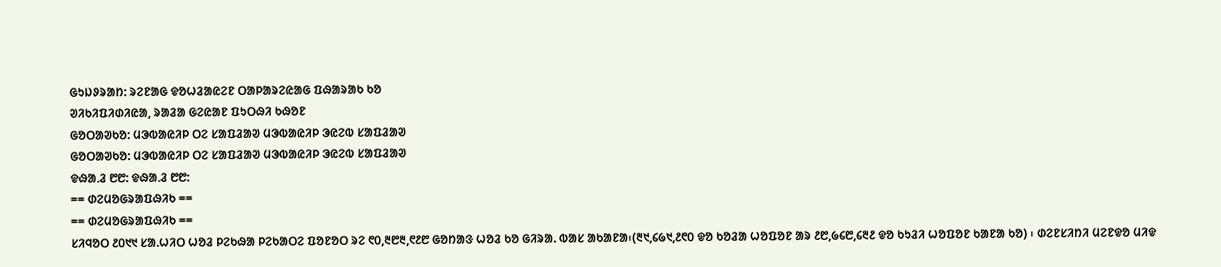ᱜᱩᱡᱽᱨᱟᱴ: ᱨᱮᱱᱟᱜ ᱫᱚᱦᱲᱟᱭᱮᱱ ᱛᱟᱞᱟᱨᱮᱭᱟᱜ ᱯᱷᱟᱨᱟᱠ ᱠᱚ
ᱣᱤᱠᱤᱯᱤᱰᱤᱭᱟ, ᱨᱟᱲᱟ ᱜᱮᱭᱟᱱ ᱯᱩᱛᱷᱤ ᱠᱷᱚᱱ
ᱜᱚᱛᱟᱣᱠᱚ: ᱢᱳᱵᱟᱭᱤᱞ ᱛᱮ ᱥᱟᱯᱲᱟᱣ ᱢᱳᱵᱟᱭᱤᱞ ᱳᱭᱮᱵ ᱥᱟᱯᱲᱟᱣ
ᱜᱚᱛᱟᱣᱠᱚ: ᱢᱳᱵᱟᱭᱤᱞ ᱛᱮ ᱥᱟᱯᱲᱟᱣ ᱢᱳᱵᱟᱭᱤᱞ ᱳᱭᱮᱵ ᱥᱟᱯᱲᱟᱣ
ᱫᱷᱟᱹᱲ ᱘᱘: ᱫᱷᱟᱹᱲ ᱘᱘:
== ᱰᱮᱢᱚᱜᱨᱟᱯᱷᱤᱠ ==
== ᱰᱮᱢᱚᱜᱨᱟᱯᱷᱤᱠ ==
ᱥᱤᱧᱚᱛ ᱒᱐᱑᱑ ᱥᱟ.ᱦᱤᱛ ᱦᱚᱲ ᱞᱮᱠᱷᱟ ᱞᱮᱠᱟᱛᱮ ᱯᱚᱱᱚᱛ ᱨᱮ ᱖᱐,᱓᱘᱓,᱖᱒᱘ ᱜᱚᱴᱟᱝ ᱦᱚᱲ ᱠᱚ ᱜᱤᱨᱟ. ᱵᱟᱥ ᱟᱠᱟᱱᱟ᱾(᱓᱑,᱔᱙᱑,᱒᱖᱐ ᱫᱚ ᱠᱚᱲᱟ ᱦᱚᱯᱚᱱ ᱟᱨ ᱒᱘,᱙᱔᱘,᱔᱓᱒ ᱫᱚ ᱠᱩᱲᱤ ᱦᱚᱯᱚᱱ ᱠᱟᱱᱟ ᱠᱚ) ᱾ ᱰᱮᱱᱥᱤᱴᱤ ᱢᱮᱱᱫᱚ ᱢᱤᱫ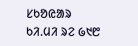ᱥᱠᱚᱭᱟᱨ ᱠᱤ.ᱢᱤ ᱨᱮ ᱙᱑᱘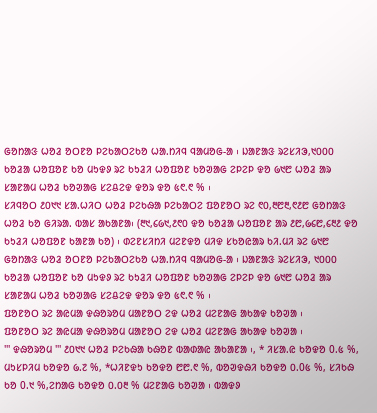ᱜᱚᱴᱟᱝ ᱦᱚᱲ ᱚᱛᱱᱚ ᱞᱮᱠᱟᱛᱮᱠᱚ ᱦᱟ.ᱴᱤᱧ ᱧᱟᱢᱚᱜ-ᱟ ᱾ ᱡᱟᱱᱟᱝ ᱨᱮᱥᱤᱳ,᱑᱐᱐᱐ ᱠᱚᱲᱟ ᱦᱚᱯᱚᱱ ᱠᱚ ᱢᱩᱫᱽ ᱨᱮ ᱠᱩᱲᱤ ᱦᱚᱯᱚᱱ ᱠᱚᱣᱟᱜ ᱮᱞᱮᱞ ᱫᱚ ᱙᱑᱘ ᱦᱚᱲ ᱟᱨ ᱥᱟᱱᱟᱢ ᱦᱚᱲ ᱠᱚᱣᱟᱜ ᱥᱮᱪᱮᱫ ᱫᱚᱨ ᱫᱚ ᱕᱖.᱖ % ᱾
ᱥᱤᱧᱚᱛ ᱒᱐᱑᱑ ᱥᱟ.ᱦᱤᱛ ᱦᱚᱲ ᱞᱮᱠᱷᱟ ᱞᱮᱠᱟᱛᱮ ᱯᱚᱱᱚᱛ ᱨᱮ ᱖᱐,᱓᱘᱓,᱖᱒᱘ ᱜᱚᱴᱟᱝ ᱦᱚᱲ ᱠᱚ ᱜᱤᱨᱟ. ᱵᱟᱥ ᱟᱠᱟᱱᱟ᱾ (᱓᱑,᱔᱙᱑,᱒᱖᱐ ᱫᱚ ᱠᱚᱲᱟ ᱦᱚᱯᱚᱱ ᱟᱨ ᱒᱘,᱙᱔᱘,᱔᱓᱒ ᱫᱚ ᱠᱩᱲᱤ ᱦᱚᱯᱚᱱ ᱠᱟᱱᱟ ᱠᱚ) ᱾ ᱰᱮᱱᱥᱤᱴᱤ ᱢᱮᱱᱫᱚ ᱢᱤᱫ ᱥᱠᱚᱭᱟᱨ ᱠᱤ.ᱢᱤ ᱨᱮ ᱙᱑᱘ ᱜᱚᱴᱟᱝ ᱦᱚᱲ ᱚᱛᱱᱚ ᱞᱮᱠᱟᱛᱮᱠᱚ ᱦᱟ.ᱴᱤᱧ ᱧᱟᱢᱚᱜ-ᱟ ᱾ ᱡᱟᱱᱟᱝ ᱨᱮᱥᱤᱳ, ᱑᱐᱐᱐ ᱠᱚᱲᱟ ᱦᱚᱯᱚᱱ ᱠᱚ ᱢᱩᱫᱽ ᱨᱮ ᱠᱩᱲᱤ ᱦᱚᱯᱚᱱ ᱠᱚᱣᱟᱜ ᱮᱞᱮᱞ ᱫᱚ ᱙᱑᱘ ᱦᱚᱲ ᱟᱨ ᱥᱟᱱᱟᱢ ᱦᱚᱲ ᱠᱚᱣᱟᱜ ᱥᱮᱪᱮᱫ ᱫᱚᱨ ᱫᱚ ᱕᱖.᱖ % ᱾
ᱯᱚᱱᱚᱛ ᱨᱮ ᱟᱭᱢᱟ ᱫᱷᱚᱨᱚᱢ ᱢᱟᱱᱚᱛ ᱮᱫ ᱦᱚᱲ ᱢᱮᱱᱟᱜ ᱟᱠᱟᱫ ᱠᱚᱣᱟ ᱾
ᱯᱚᱱᱚᱛ ᱨᱮ ᱟᱭᱢᱟ ᱫᱷᱚᱨᱚᱢ ᱢᱟᱱᱚᱛ ᱮᱫ ᱦᱚᱲ ᱢᱮᱱᱟᱜ ᱟᱠᱟᱫ ᱠᱚᱣᱟ ᱾
''' ᱫᱷᱚᱨᱚᱢ ''' ᱒᱐᱑᱑ ᱦᱚᱲ ᱞᱮᱠᱷᱟ ᱠᱷᱚᱱ ᱵᱟᱰᱟᱭ ᱟᱠᱟᱱᱟ ᱾, * ᱤᱥᱟ.ᱭ ᱠᱚᱫᱚ 0.᱕ %, ᱢᱩᱥᱞᱤᱢ ᱠᱚᱫᱚ ᱙.᱗ %, *ᱦᱤᱱᱫᱩ ᱠᱚᱫᱚ ᱘᱘.᱖ %, ᱵᱚᱣᱫᱷᱤ ᱠᱚᱫᱚ ᱐.0᱕ %, ᱥᱤᱠᱷ ᱠᱚ 0.᱑ %,ᱮᱴᱟᱜ ᱠᱚᱫᱚ ᱐.᱐᱓ % ᱢᱮᱱᱟᱜ ᱠᱚᱣᱟ ᱾ ᱵᱟᱫᱽ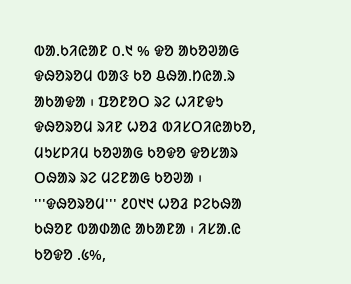ᱵᱟ.ᱠᱤᱭᱟᱱ 0.᱑ % ᱫᱚ ᱟᱠᱚᱣᱟᱜ ᱫᱷᱚᱨᱚᱢ ᱵᱟᱝ ᱠᱚ ᱪᱷᱟ.ᱴᱭᱟ.ᱨ ᱟᱠᱟᱫᱟ ᱾ ᱯᱚᱱᱚᱛ ᱨᱮ ᱦᱤᱱᱫᱩ ᱫᱷᱚᱨᱚᱢ ᱨᱤᱱ ᱦᱚᱲ ᱵᱤᱥᱛᱤᱭᱟᱠᱚ, ᱢᱩᱥᱞᱤᱢ ᱠᱚᱣᱟᱜ ᱠᱚᱫᱚ ᱫᱚᱥᱟᱨ ᱛᱷᱟᱨ ᱨᱮ ᱢᱮᱱᱟᱜ ᱠᱚᱣᱟ ᱾
'''ᱫᱷᱚᱨᱚᱢ''' ᱒᱐᱑᱑ ᱦᱚᱲ ᱞᱮᱠᱷᱟ ᱠᱷᱚᱱ ᱵᱟᱰᱟᱭ ᱟᱠᱟᱱᱟ ᱾ ᱤᱥᱟ.ᱭ ᱠᱚᱫᱚ .᱕%,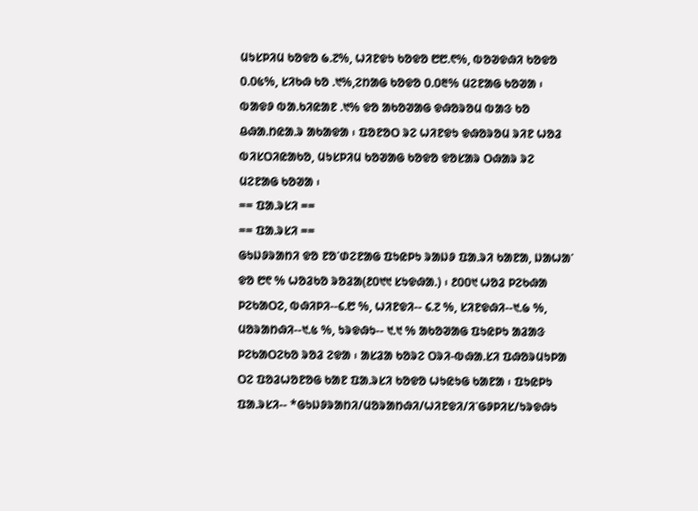ᱢᱩᱥᱞᱤᱢ ᱠᱚᱫᱚ ᱙.᱗%, ᱦᱤᱱᱫᱩ ᱠᱚᱫᱚ ᱘᱘.᱖%, ᱵᱚᱣᱫᱷᱤ ᱠᱚᱫᱚ ᱐.᱐᱕%, ᱥᱤᱠᱷ ᱠᱚ .᱑%,ᱮᱴᱟᱜ ᱠᱚᱫᱚ ᱐.᱐᱓% ᱢᱮᱱᱟᱜ ᱠᱚᱣᱟ ᱾ ᱵᱟᱫᱽ ᱵᱟ.ᱠᱤᱭᱟᱱ .᱑% ᱫᱚ ᱟᱠᱚᱣᱟᱜ ᱫᱷᱚᱨᱚᱢ ᱵᱟᱝ ᱠᱚ ᱪᱷᱟ.ᱴᱭᱟ.ᱨ ᱟᱠᱟᱫᱟ ᱾ ᱯᱚᱱᱚᱛ ᱨᱮ ᱦᱤᱱᱫᱩ ᱫᱷᱚᱨᱚᱢ ᱨᱤᱱ ᱦᱚᱲ ᱵᱤᱥᱛᱤᱭᱟᱠᱚ, ᱢᱩᱥᱞᱤᱢ ᱠᱚᱣᱟᱜ ᱠᱚᱫᱚ ᱫᱚᱥᱟᱨ ᱛᱷᱟᱨ ᱨᱮ ᱢᱮᱱᱟᱜ ᱠᱚᱣᱟ ᱾
== ᱯᱟ.ᱨᱥᱤ ==
== ᱯᱟ.ᱨᱥᱤ ==
ᱜᱩᱡᱽᱨᱟᱴᱤ ᱫᱚ ᱱᱚᱸᱰᱮᱱᱟᱜ ᱯᱩᱭᱞᱩ ᱨᱟᱡᱽ ᱯᱟ.ᱨᱤ ᱠᱟᱱᱟ, ᱡᱟᱦᱟᱸ ᱫᱚ ᱘᱖ % ᱦᱚᱲᱠᱚ ᱨᱚᱲᱟ(᱒᱐᱑᱑ ᱥᱩᱫᱷᱟ.) ᱾ ᱒᱐᱐᱑ ᱦᱚᱲ ᱞᱮᱠᱷᱟ ᱞᱮᱠᱟᱛᱮ, ᱵᱷᱤᱞᱤ--᱔.᱘ %, ᱦᱤᱱᱫᱤ-- ᱔.᱗ %, ᱥᱤᱱᱫᱷᱤ--᱑.᱙ %, ᱢᱚᱨᱟᱴᱷᱤ--᱑.᱕ %, ᱩᱨᱫᱷᱩ-- ᱑.᱑ % ᱟᱠᱚᱣᱟᱜ ᱯᱩᱭᱞᱩ ᱟᱲᱟᱝ ᱞᱮᱠᱟᱛᱮᱠᱚ ᱨᱚᱲ ᱮᱫᱟ ᱾ ᱟᱥᱲᱟ ᱠᱚᱨᱮ ᱛᱨᱤ-ᱵᱷᱟ.ᱥᱤ ᱯᱷᱚᱨᱢᱩᱞᱟ ᱛᱮ ᱯᱚᱲᱦᱚᱱᱚᱜ ᱠᱟᱱ ᱯᱟ.ᱨᱥᱤ ᱠᱚᱫᱚ ᱦᱩᱭᱩᱜ ᱠᱟᱱᱟ ᱾ ᱯᱩᱭᱞᱩ ᱯᱟ.ᱨᱥᱤ-- *ᱜᱩᱡᱽᱨᱟᱴᱤ/ᱢᱚᱨᱟᱴᱷᱤ/ᱦᱤᱱᱫᱤ/ᱤᱸᱜᱽᱞᱤᱥ/ᱩᱨᱫᱷᱩ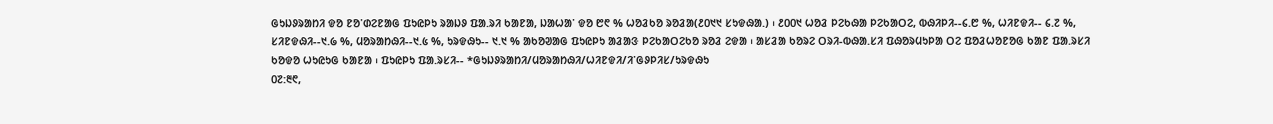ᱜᱩᱡᱽᱨᱟᱴᱤ ᱫᱚ ᱱᱚᱸᱰᱮᱱᱟᱜ ᱯᱩᱭᱞᱩ ᱨᱟᱡᱽ ᱯᱟ.ᱨᱤ ᱠᱟᱱᱟ, ᱡᱟᱦᱟᱸ ᱫᱚ ᱘᱖ % ᱦᱚᱲᱠᱚ ᱨᱚᱲᱟ(᱒᱐᱑᱑ ᱥᱩᱫᱷᱟ.) ᱾ ᱒᱐᱐᱑ ᱦᱚᱲ ᱞᱮᱠᱷᱟ ᱞᱮᱠᱟᱛᱮ, ᱵᱷᱤᱞᱤ--᱔.᱘ %, ᱦᱤᱱᱫᱤ-- ᱔.᱗ %, ᱥᱤᱱᱫᱷᱤ--᱑.᱙ %, ᱢᱚᱨᱟᱴᱷᱤ--᱑.᱕ %, ᱩᱨᱫᱷᱩ-- ᱑.᱑ % ᱟᱠᱚᱣᱟᱜ ᱯᱩᱭᱞᱩ ᱟᱲᱟᱝ ᱞᱮᱠᱟᱛᱮᱠᱚ ᱨᱚᱲ ᱮᱫᱟ ᱾ ᱟᱥᱲᱟ ᱠᱚᱨᱮ ᱛᱨᱤ-ᱵᱷᱟ.ᱥᱤ ᱯᱷᱚᱨᱢᱩᱞᱟ ᱛᱮ ᱯᱚᱲᱦᱚᱱᱚᱜ ᱠᱟᱱ ᱯᱟ.ᱨᱥᱤ ᱠᱚᱫᱚ ᱦᱩᱭᱩᱜ ᱠᱟᱱᱟ ᱾ ᱯᱩᱭᱞᱩ ᱯᱟ.ᱨᱥᱤ-- *ᱜᱩᱡᱽᱨᱟᱴᱤ/ᱢᱚᱨᱟᱴᱷᱤ/ᱦᱤᱱᱫᱤ/ᱤᱸᱜᱽᱞᱤᱥ/ᱩᱨᱫᱷᱩ
᱐᱗:᱓᱖,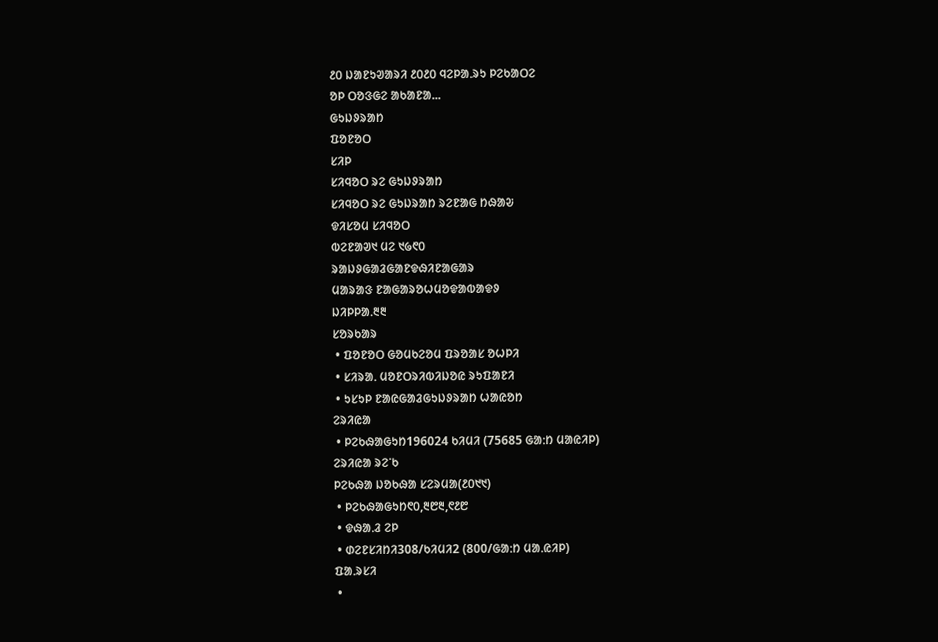᱒᱐ ᱡᱟᱱᱩᱣᱟᱨᱤ ᱒᱐᱒᱐ ᱧᱮᱞᱟᱹᱨᱩ ᱞᱮᱠᱟᱛᱮ
ᱚᱞ ᱛᱚᱝᱜᱮ ᱟᱠᱟᱱᱟ...
ᱜᱩᱡᱽᱨᱟᱴ
ᱯᱚᱱᱚᱛ
ᱥᱤᱞ
ᱥᱤᱧᱚᱛ ᱨᱮ ᱜᱩᱡᱽᱨᱟᱴ
ᱥᱤᱧᱚᱛ ᱨᱮ ᱜᱩᱡᱨᱟᱴ ᱨᱮᱱᱟᱜ ᱴᱷᱟᱶ
ᱫᱤᱥᱚᱢ ᱥᱤᱧᱚᱛ
ᱵᱮᱱᱟᱣ᱑ ᱢᱮ ᱑᱙᱖᱐
ᱨᱟᱡᱽᱜᱟᱲᱜᱟᱱᱫᱷᱤᱱᱟᱜᱟᱨ
ᱢᱟᱨᱟᱝ ᱱᱟᱜᱟᱨᱚᱦᱢᱚᱫᱟᱵᱟᱫᱽ
ᱡᱤᱞᱞᱟᱹ᱓᱓
ᱥᱚᱨᱠᱟᱨ
 • ᱯᱚᱱᱚᱛ ᱜᱚᱢᱠᱮᱚᱢ ᱯᱨᱚᱟᱥ ᱚᱦᱞᱤ
 • ᱥᱤᱨᱟᱹ ᱢᱚᱱᱛᱨᱤᱵᱤᱡᱚᱭ ᱨᱩᱯᱟᱱᱤ
 • ᱩᱥᱩᱞ ᱱᱟᱭᱜᱟᱲᱜᱩᱡᱽᱨᱟᱴ ᱦᱟᱭᱚᱴ
ᱮᱨᱤᱭᱟ
 • ᱞᱮᱠᱷᱟᱜᱩᱴ196024 ᱠᱤᱢᱤ (75685 ᱜᱟᱺᱴ ᱢᱟᱭᱤᱞ)
ᱮᱨᱤᱭᱟ ᱨᱮᱸᱠ
ᱞᱮᱠᱷᱟ ᱡᱚᱠᱷᱟ ᱥᱮᱨᱢᱟ(᱒᱐᱑᱑)
 • ᱞᱮᱠᱷᱟᱜᱩᱴ᱖᱐,᱓᱘᱓,᱖᱒᱘
 • ᱫᱷᱟᱹᱲ ᱮᱞ
 • ᱰᱮᱱᱥᱤᱴᱤ308/ᱠᱤᱢᱤ2 (800/ᱜᱟᱺᱴ ᱢᱟᱹᱭᱤᱞ)
ᱯᱟᱹᱨᱥᱤ
 •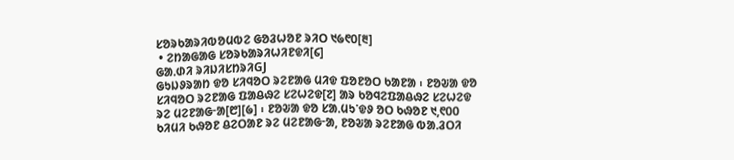ᱥᱚᱨᱠᱟᱨᱤᱵᱚᱢᱵᱮ ᱜᱚᱲᱦᱚᱱ ᱨᱤᱛ ᱑᱙᱖᱐[᱓]
 • ᱮᱴᱟᱜᱟᱜ ᱥᱚᱨᱠᱟᱨᱤᱦᱤᱱᱫᱤ[᱔]
ᱜᱟᱹᱰᱤ ᱨᱤᱡᱤᱥᱴᱨᱤGJ
ᱜᱩᱡᱽᱨᱟᱴ ᱫᱚ ᱥᱤᱧᱚᱛ ᱨᱮᱱᱟᱜ ᱢᱤᱫ ᱯᱚᱱᱚᱛ ᱠᱟᱱᱟ ᱾ ᱱᱚᱶᱟ ᱫᱚ ᱥᱤᱧᱚᱛ ᱨᱮᱱᱟᱜ ᱯᱟᱪᱷᱮ ᱥᱮᱦᱮᱫ[᱗] ᱟᱨ ᱠᱚᱧᱮᱯᱟᱪᱷᱮ ᱥᱮᱦᱮᱫ ᱨᱮ ᱢᱮᱱᱟᱜᱼᱟ[᱘][᱙] ᱾ ᱱᱚᱶᱟ ᱫᱚ ᱥᱟᱹᱢᱩᱸᱫᱽ ᱚᱛ ᱠᱷᱚᱱ ᱑,᱖᱐᱐ ᱠᱤᱢᱤ ᱠᱷᱚᱱ ᱪᱮᱛᱟᱱ ᱨᱮ ᱢᱮᱱᱟᱜᱼᱟ, ᱱᱚᱶᱟ ᱨᱮᱱᱟᱜ ᱵᱟᱹᱲᱛᱤ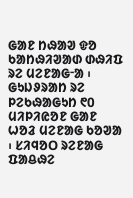ᱜᱟᱱ ᱴᱷᱟᱣ ᱫᱚ ᱠᱟᱴᱷᱤᱣᱟᱰ ᱰᱷᱤᱯ ᱨᱮ ᱢᱮᱱᱟᱜᱼᱟ ᱾ ᱜᱩᱡᱽᱨᱟᱴ ᱨᱮ ᱞᱮᱠᱷᱟᱜᱩᱴ ᱖᱐ ᱢᱤᱞᱤᱭᱚᱱ ᱜᱟᱱ ᱦᱚᱲ ᱢᱮᱱᱟᱜ ᱠᱚᱣᱟ ᱾ ᱥᱤᱧᱚᱛ ᱨᱮᱱᱟᱜ ᱯᱟᱪᱷᱮ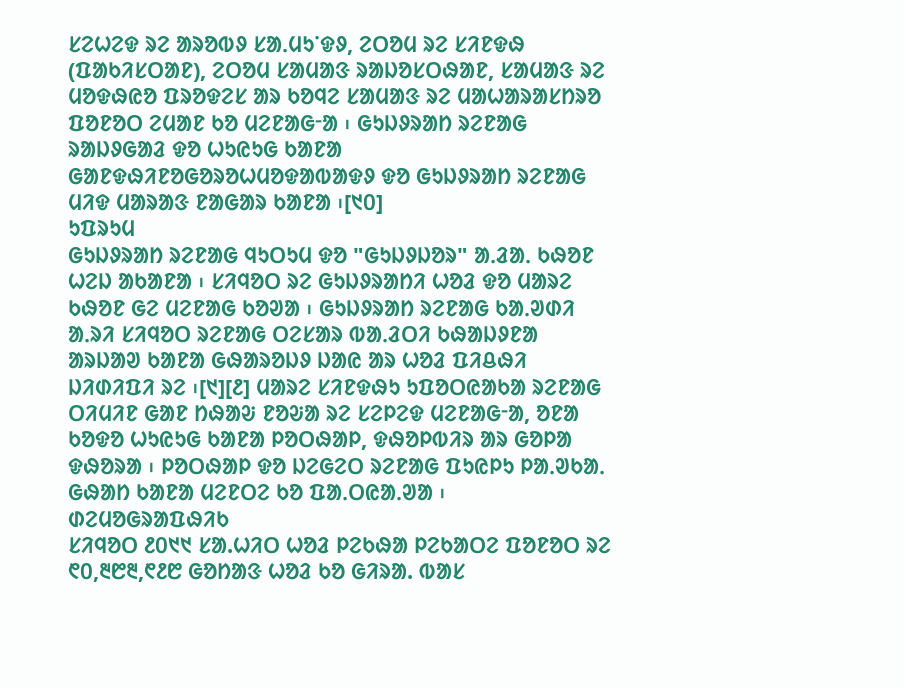ᱥᱮᱦᱮᱫ ᱨᱮ ᱟᱨᱚᱵᱽ ᱥᱟᱹᱢᱩᱸᱫᱽ, ᱮᱛᱚᱢ ᱨᱮ ᱥᱤᱱᱫᱷ (ᱯᱟᱠᱤᱥᱛᱟᱱ), ᱮᱛᱚᱢ ᱥᱟᱢᱟᱝ ᱨᱟᱡᱚᱥᱛᱷᱟᱱ, ᱥᱟᱢᱟᱝ ᱨᱮ ᱢᱚᱫᱷᱭᱚ ᱯᱨᱚᱫᱮᱥ ᱟᱨ ᱠᱚᱧᱮ ᱥᱟᱢᱟᱝ ᱨᱮ ᱢᱟᱦᱟᱨᱟᱥᱴᱨᱚ ᱯᱚᱱᱚᱛ ᱮᱢᱟᱱ ᱠᱚ ᱢᱮᱱᱟᱜᱼᱟ ᱾ ᱜᱩᱡᱽᱨᱟᱴ ᱨᱮᱱᱟᱜ ᱨᱟᱡᱽᱜᱟᱲ ᱫᱚ ᱦᱩᱭᱩᱜ ᱠᱟᱱᱟ ᱜᱟᱱᱫᱷᱤᱱᱚᱜᱚᱨᱚᱦᱢᱚᱫᱟᱵᱟᱫᱽ ᱫᱚ ᱜᱩᱡᱽᱨᱟᱴ ᱨᱮᱱᱟᱜ ᱢᱤᱫ ᱢᱟᱨᱟᱝ ᱱᱟᱜᱟᱨ ᱠᱟᱱᱟ ᱾[᱑᱐]
ᱩᱯᱨᱩᱢ
ᱜᱩᱡᱽᱨᱟᱴ ᱨᱮᱱᱟᱜ ᱧᱩᱛᱩᱢ ᱫᱚ "ᱜᱩᱡᱽᱡᱚᱨ" ᱟᱹᱲᱟᱹ ᱠᱷᱚᱱ ᱦᱮᱡ ᱟᱠᱟᱱᱟ ᱾ ᱥᱤᱧᱚᱛ ᱨᱮ ᱜᱩᱡᱽᱨᱟᱴᱤ ᱦᱚᱲ ᱫᱚ ᱢᱟᱨᱮ ᱠᱷᱚᱱ ᱜᱮ ᱢᱮᱱᱟᱜ ᱠᱚᱣᱟ ᱾ ᱜᱩᱡᱽᱨᱟᱴ ᱨᱮᱱᱟᱜ ᱠᱟᱹᱣᱰᱤ ᱟᱹᱨᱤ ᱥᱤᱧᱚᱛ ᱨᱮᱱᱟᱜ ᱛᱮᱥᱟᱨ ᱵᱟᱹᱲᱛᱤ ᱠᱷᱟᱡᱽᱱᱟ ᱟᱨᱡᱟᱣ ᱠᱟᱱᱟ ᱜᱷᱟᱨᱚᱡᱽ ᱡᱟᱭ ᱟᱨ ᱦᱚᱲ ᱯᱤᱪᱷᱤ ᱡᱤᱰᱤᱯᱤ ᱨᱮ ᱾[᱑][᱒] ᱢᱟᱨᱮ ᱥᱤᱱᱫᱷᱩ ᱩᱯᱚᱛᱭᱟᱠᱟ ᱨᱮᱱᱟᱜ ᱛᱤᱢᱤᱱ ᱜᱟᱱ ᱴᱷᱟᱶ ᱱᱚᱶᱟ ᱨᱮ ᱥᱮᱞᱮᱫ ᱢᱮᱱᱟᱜᱼᱟ, ᱚᱱᱟ ᱠᱚᱫᱚ ᱦᱩᱭᱩᱜ ᱠᱟᱱᱟ ᱞᱚᱛᱷᱟᱞ, ᱫᱷᱚᱞᱵᱤᱨ ᱟᱨ ᱜᱚᱞᱟ ᱫᱷᱚᱨᱟ ᱾ ᱞᱚᱛᱷᱟᱞ ᱫᱚ ᱡᱮᱜᱮᱛ ᱨᱮᱱᱟᱜ ᱯᱩᱭᱞᱩ ᱞᱟᱹᱣᱠᱟᱹ ᱜᱷᱟᱴ ᱠᱟᱱᱟ ᱢᱮᱱᱛᱮ ᱠᱚ ᱯᱟᱹᱛᱭᱟᱹᱣᱟ ᱾
ᱰᱮᱢᱚᱜᱨᱟᱯᱷᱤᱠ
ᱥᱤᱧᱚᱛ ᱒᱐᱑᱑ ᱥᱟ.ᱦᱤᱛ ᱦᱚᱲ ᱞᱮᱠᱷᱟ ᱞᱮᱠᱟᱛᱮ ᱯᱚᱱᱚᱛ ᱨᱮ ᱖᱐,᱓᱘᱓,᱖᱒᱘ ᱜᱚᱴᱟᱝ ᱦᱚᱲ ᱠᱚ ᱜᱤᱨᱟ. ᱵᱟᱥ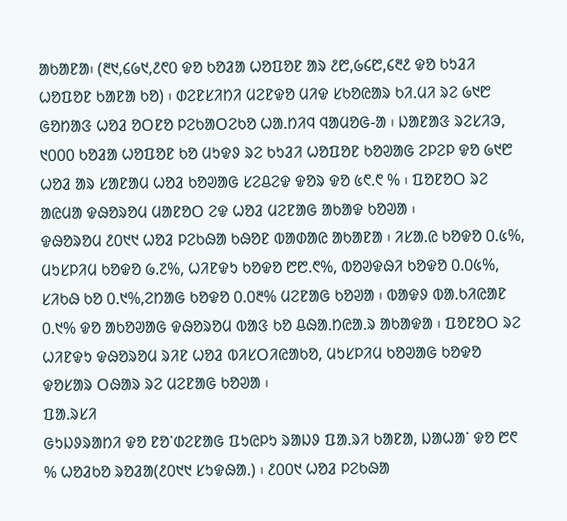ᱟᱠᱟᱱᱟ᱾ (᱓᱑,᱔᱙᱑,᱒᱖᱐ ᱫᱚ ᱠᱚᱲᱟ ᱦᱚᱯᱚᱱ ᱟᱨ ᱒᱘,᱙᱔᱘,᱔᱓᱒ ᱫᱚ ᱠᱩᱲᱤ ᱦᱚᱯᱚᱱ ᱠᱟᱱᱟ ᱠᱚ) ᱾ ᱰᱮᱱᱥᱤᱴᱤ ᱢᱮᱱᱫᱚ ᱢᱤᱫ ᱥᱠᱚᱭᱟᱨ ᱠᱤ.ᱢᱤ ᱨᱮ ᱙᱑᱘ ᱜᱚᱴᱟᱝ ᱦᱚᱲ ᱚᱛᱱᱚ ᱞᱮᱠᱟᱛᱮᱠᱚ ᱦᱟ.ᱴᱤᱧ ᱧᱟᱢᱚᱜ-ᱟ ᱾ ᱡᱟᱱᱟᱝ ᱨᱮᱥᱤᱳ, ᱑᱐᱐᱐ ᱠᱚᱲᱟ ᱦᱚᱯᱚᱱ ᱠᱚ ᱢᱩᱫᱽ ᱨᱮ ᱠᱩᱲᱤ ᱦᱚᱯᱚᱱ ᱠᱚᱣᱟᱜ ᱮᱞᱮᱞ ᱫᱚ ᱙᱑᱘ ᱦᱚᱲ ᱟᱨ ᱥᱟᱱᱟᱢ ᱦᱚᱲ ᱠᱚᱣᱟᱜ ᱥᱮᱪᱮᱫ ᱫᱚᱨ ᱫᱚ ᱕᱖.᱖ % ᱾ ᱯᱚᱱᱚᱛ ᱨᱮ ᱟᱭᱢᱟ ᱫᱷᱚᱨᱚᱢ ᱢᱟᱱᱚᱛ ᱮᱫ ᱦᱚᱲ ᱢᱮᱱᱟᱜ ᱟᱠᱟᱫ ᱠᱚᱣᱟ ᱾
ᱫᱷᱚᱨᱚᱢ ᱒᱐᱑᱑ ᱦᱚᱲ ᱞᱮᱠᱷᱟ ᱠᱷᱚᱱ ᱵᱟᱰᱟᱭ ᱟᱠᱟᱱᱟ ᱾ ᱤᱥᱟ.ᱭ ᱠᱚᱫᱚ ᱐.᱕%, ᱢᱩᱥᱞᱤᱢ ᱠᱚᱫᱚ ᱙.᱗%, ᱦᱤᱱᱫᱩ ᱠᱚᱫᱚ ᱘᱘.᱖%, ᱵᱚᱣᱫᱷᱤ ᱠᱚᱫᱚ ᱐.᱐᱕%, ᱥᱤᱠᱷ ᱠᱚ ᱐.᱑%,ᱮᱴᱟᱜ ᱠᱚᱫᱚ ᱐.᱐᱓% ᱢᱮᱱᱟᱜ ᱠᱚᱣᱟ ᱾ ᱵᱟᱫᱽ ᱵᱟ.ᱠᱤᱭᱟᱱ ᱐.᱑% ᱫᱚ ᱟᱠᱚᱣᱟᱜ ᱫᱷᱚᱨᱚᱢ ᱵᱟᱝ ᱠᱚ ᱪᱷᱟ.ᱴᱭᱟ.ᱨ ᱟᱠᱟᱫᱟ ᱾ ᱯᱚᱱᱚᱛ ᱨᱮ ᱦᱤᱱᱫᱩ ᱫᱷᱚᱨᱚᱢ ᱨᱤᱱ ᱦᱚᱲ ᱵᱤᱥᱛᱤᱭᱟᱠᱚ, ᱢᱩᱥᱞᱤᱢ ᱠᱚᱣᱟᱜ ᱠᱚᱫᱚ ᱫᱚᱥᱟᱨ ᱛᱷᱟᱨ ᱨᱮ ᱢᱮᱱᱟᱜ ᱠᱚᱣᱟ ᱾
ᱯᱟ.ᱨᱥᱤ
ᱜᱩᱡᱽᱨᱟᱴᱤ ᱫᱚ ᱱᱚᱸᱰᱮᱱᱟᱜ ᱯᱩᱭᱞᱩ ᱨᱟᱡᱽ ᱯᱟ.ᱨᱤ ᱠᱟᱱᱟ, ᱡᱟᱦᱟᱸ ᱫᱚ ᱘᱖ % ᱦᱚᱲᱠᱚ ᱨᱚᱲᱟ(᱒᱐᱑᱑ ᱥᱩᱫᱷᱟ.) ᱾ ᱒᱐᱐᱑ ᱦᱚᱲ ᱞᱮᱠᱷᱟ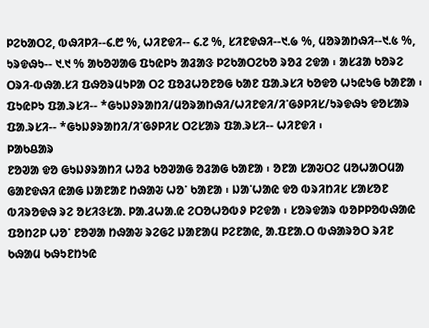ᱞᱮᱠᱟᱛᱮ, ᱵᱷᱤᱞᱤ--᱔.᱘ %, ᱦᱤᱱᱫᱤ-- ᱔.᱗ %, ᱥᱤᱱᱫᱷᱤ--᱑.᱙ %, ᱢᱚᱨᱟᱴᱷᱤ--᱑.᱕ %, ᱩᱨᱫᱷᱩ-- ᱑.᱑ % ᱟᱠᱚᱣᱟᱜ ᱯᱩᱭᱞᱩ ᱟᱲᱟᱝ ᱞᱮᱠᱟᱛᱮᱠᱚ ᱨᱚᱲ ᱮᱫᱟ ᱾ ᱟᱥᱲᱟ ᱠᱚᱨᱮ ᱛᱨᱤ-ᱵᱷᱟ.ᱥᱤ ᱯᱷᱚᱨᱢᱩᱞᱟ ᱛᱮ ᱯᱚᱲᱦᱚᱱᱚᱜ ᱠᱟᱱ ᱯᱟ.ᱨᱥᱤ ᱠᱚᱫᱚ ᱦᱩᱭᱩᱜ ᱠᱟᱱᱟ ᱾ ᱯᱩᱭᱞᱩ ᱯᱟ.ᱨᱥᱤ-- *ᱜᱩᱡᱽᱨᱟᱴᱤ/ᱢᱚᱨᱟᱴᱷᱤ/ᱦᱤᱱᱫᱤ/ᱤᱸᱜᱽᱞᱤᱥ/ᱩᱨᱫᱷᱩ ᱫᱚᱥᱟᱨ ᱯᱟ.ᱨᱥᱤ-- *ᱜᱩᱡᱽᱨᱟᱴᱤ/ᱤᱸᱜᱽᱞᱤᱥ ᱛᱮᱥᱟᱨ ᱯᱟ.ᱨᱥᱤ-- ᱦᱤᱱᱫᱤ ᱾
ᱞᱟᱠᱪᱟᱨ
ᱱᱚᱣᱟ ᱫᱚ ᱜᱩᱡᱽᱨᱟᱴᱤ ᱦᱚᱲ ᱠᱚᱣᱟᱜ ᱚᱲᱟᱜ ᱠᱟᱱᱟ ᱾ ᱚᱱᱟ ᱥᱟᱶᱛᱮ ᱢᱚᱦᱟᱛᱢᱟ ᱜᱟᱱᱫᱷᱤ ᱭᱟᱜ ᱡᱟᱱᱟᱱ ᱴᱷᱟᱶ ᱦᱚᱸ ᱠᱟᱱᱟ ᱾ ᱡᱟᱸᱦᱟᱭ ᱫᱚ ᱵᱨᱤᱴᱤᱥ ᱥᱟᱥᱚᱱ ᱵᱤᱨᱚᱫᱷ ᱨᱮ ᱚᱥᱤᱝᱥᱟ. ᱞᱟ.ᱲᱦᱟ.ᱭ ᱮᱛᱚᱦᱚᱵᱽ ᱞᱮᱫᱟ ᱾ ᱥᱚᱨᱫᱟᱨ ᱵᱚᱞᱞᱚᱵᱷᱟᱭ ᱯᱚᱴᱮᱞ ᱦᱚᱸ ᱱᱚᱣᱟ ᱴᱷᱟᱶ ᱨᱮᱜᱮ ᱡᱟᱱᱟᱢ ᱞᱮᱱᱟᱭ, ᱟ.ᱯᱱᱟ.ᱛ ᱵᱷᱟᱨᱚᱛ ᱨᱤᱱ ᱠᱷᱟᱢ ᱠᱷᱩᱱᱴᱩᱭ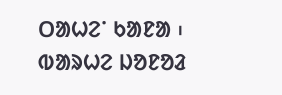ᱛᱟᱦᱮᱸ ᱠᱟᱱᱟ ᱾
ᱵᱟᱨᱦᱮ ᱡᱚᱱᱚᱲ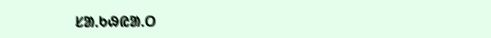ᱥᱟᱹᱠᱷᱭᱟᱹᱛ